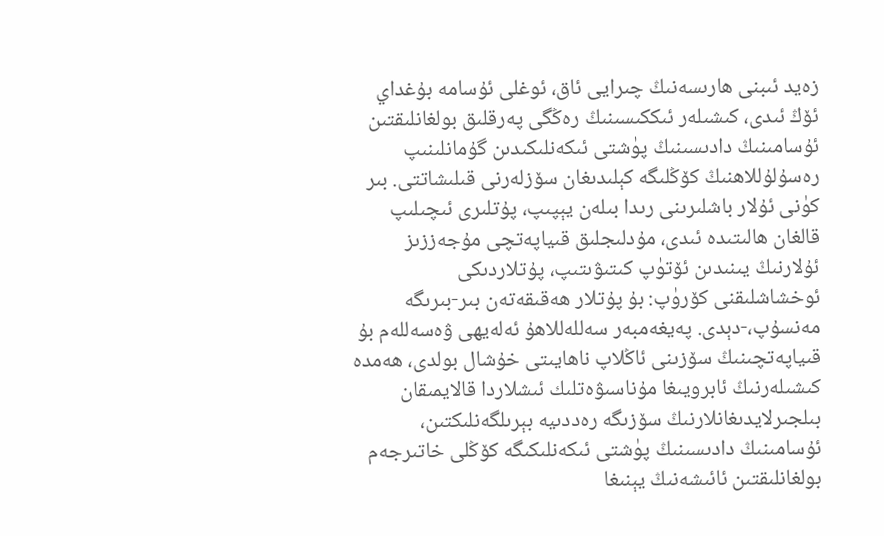زەيد ئىبنى ھارىسەنىڭ چىرايى ئاق، ئوغلى ئۇسامە بۇغداي ئۆڭ ئىدى، كىشىلەر ئىككىسىنىڭ رەڭگى پەرقلىق بولغانلىقتىن ئۇسامىنىڭ دادىسىنىڭ پۈشتى ئىكەنلىكىدىن گۇمانلىنىپ رەسۇلۇللاھنىڭ كۆڭلىگە كېلىدىغان سۆزلەرنى قىلىشاتتى. بىر كۈنى ئۇلار باشلىرىنى رىدا بىلەن يېپىپ، پۇتلىرى ئىچىلىپ قالغان ھالىتىدە ئىدى، مۇدلىجلىق قىياپەتچى مۇجەززىز ئۇلارنىڭ يىنىدىن ئۆتۈپ كىتىۋىتىپ، پۇتلاردىكى ئوخشاشلىقنى كۆرۈپ: بۇ پۇتلار ھەقىقەتەن بىر-بىرىگە مەنسۇپ،-دېدى. پەيغەمبەر سەللەللاھۇ ئەلەيھى ۋەسەللەم بۇ قىياپەتچىنىڭ سۆزىنى ئاڭلاپ ناھايىتى خۇشال بولدى، ھەمدە كىشىلەرنىڭ ئابرويىغا مۇناسىۋەتلىك ئىشلاردا قالايمىقان بىلجىرلايدىغانلارنىڭ سۆزىگە رەددىيە بېرىلگەنلىكتىن، ئۇسامىنىڭ دادىسىنىڭ پۈشتى ئىكەنلىكىگە كۆڭلى خاتىرجەم بولغانلىقتىن ئائىشەنىڭ يېنىغا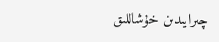چىرايىدىن خۇشاللىق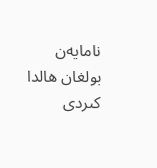نامايەن بولغان ھالدا كىردى